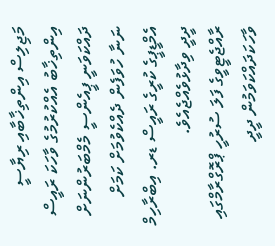މަޖިލިސް އިންތިޚާބާއި ރިޔާސީ އިންތިޚާބު އެއްކުރުމުގެ ވާހަކަ ރައީސް ދައްކަވަނީ ޕީއެންސީ މެމްބަރުންނަށް ނަނާ ހުވަފެން ދެއްކެވުމަށް ކަމަށް އެމްޑީޕީގެ ކުރީގެ ރައީސް ޑރ. އިބްރާހިމް ދީދީ ވިދާޅުވެއްޖެއެވެ.
ރާއްޖެޓީވީގެ ފަލަ ސުރުހީ ޕްރޮގްރާމްގައި ވާހަކަދައްކަވަމުން ދީދީ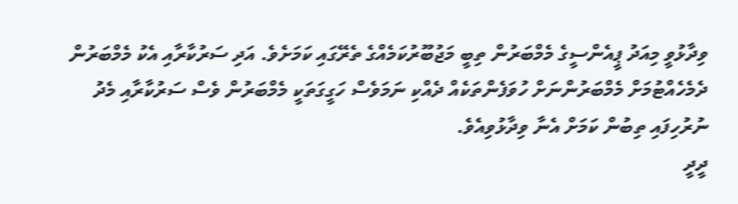ވިދާޅުވީ މިއަދު ޕީއެންސީގެ މެމްބަރުން ތިބީ މަޖުބޫރުކަމެއްގެ ތެރޭގައި ކަމަށެވެ. އަދި ސަރުކާރާއި އެކު މެމްބަރުން ދެމެހެއްޓުމަށް މެމްބަރުންނަށް ހުވަފެންތަކެއް ދެއްކި ނަމަވެސް ހަގީގަތަކީ މެމްބަރުން ވެސް ސަރުކާރާއި މެދު ނުރުހިފައި ތިބުން ކަމަށް އެނާ ވިދާޅުވިއެވެ.
ދީދީ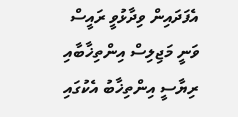އެފަދައިން ވިދާޅުވީ ރައީސް ވަނީ މަޖިލިސް އިންތިޚާބާއި ރިޔާސީ އިންތިޚާބު އެކުގައި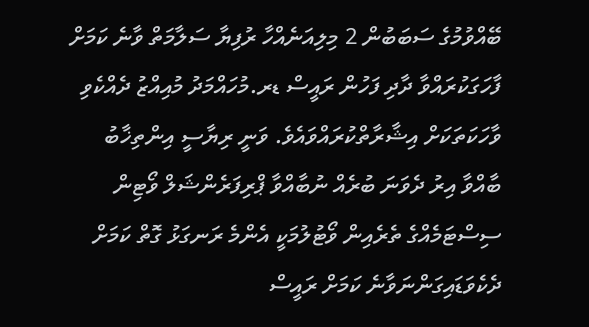ބޭއްވުމުގެ ސަބަބުން 2 މިލިއަނެއްހާ ރުފިޔާ ސަލާމަތް ވާނެ ކަމަށް ފާހަގަކުރައްވާ ދާދި ފަހުން ރައީސް ޑރ.މުހައްމަދު މުއިއްޒު ދެއްކެވި ވާހަކަތަކަށް އިޝާރާތްކުރައްވައެވެ. ވަނީ ރިޔާސީ އިންތިޚާބު ބާއްވާ އިރު ދެވަނަ ބުރެއް ނުބާއްވާ ޕްރިފަރެންޝަލް ވޯޓިން ސިސްޓަމެއްގެ ތެރެއިން ވޯޓުލުމަކީ އެންމެ ރަނގަޅު ގޮތް ކަމަށް ދެކެވަޑައިގަންނަވާނެ ކަމަށް ރައީސް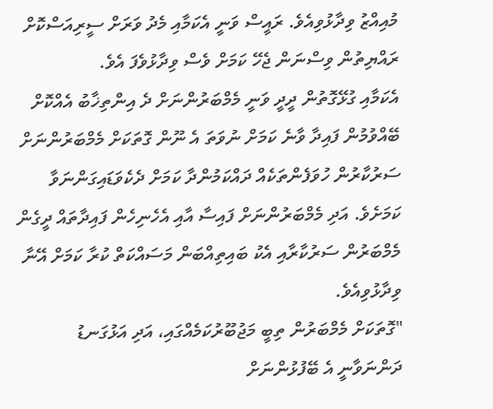މުއިއްޒު ވިދާޅުވިއެވެ. ރައީސް ވަނީ އެކަމާއި މެދު ވަރަށް ސީރިއަސްކޮށް ރައްޔިތުން ވިސްނަން ޖެހޭ ކަމަށް ވެސް ވިދާޅުވެފަ އެވެ.
އެކަމާއި ގުޅޭގޮތުން ދީދީ ވަނީ މެމްބަރުންނަށް ދެ އިންތިޚާބު އެއްކޮށް ބޭއްވުމުން ފައިދާ ވާނެ ކަމަށް ނުވަތަ އެ ނޫން ގޮތަކަށް މެމްބަރުންނަށް ސަރުކާރުން ހުވަފެންތަކެއް ދައްކަމުންދާ ކަމަށް ދެކެވަޑައިގަންނަވާ ކަމަށެވެ. އަދި މެމްބަރުންނަށް ފައިސާ އާއި އެހެނިހެން ފައިދާތައް ދީގެން މެމްބަރުން ސަރުކާރާއި އެކު ބައިތިއްބަން މަސައްކަތް ކުރާ ކަމަށް އޭނާ ވިދާޅުވިއެވެ.
"ގޮތަކަށް މެމްބަރުން ތިބީ މަޖުބޫރުކަމެއްގައި، އަދި އަޅުގަނޑު ދަންނަވާނީ އެ ބޭފުޅުންނަށް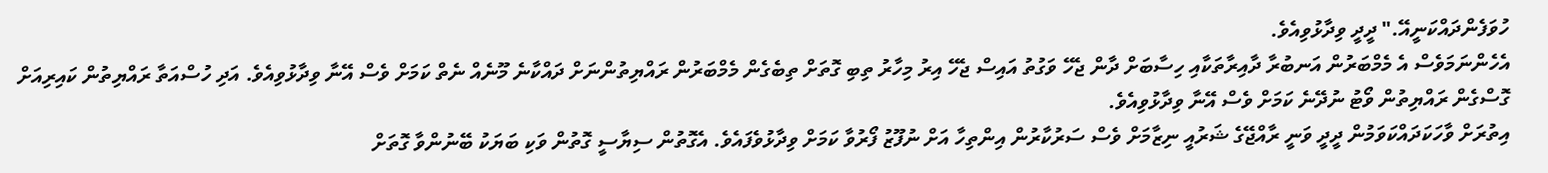ހުވަފެންދައްކަނީއޭ." ދީދީ ވިދާޅުވިއެވެ.
އެހެންނަމަވެސް އެ މެމްބަރުން އަނބުރާ ދާއިރާތަކާއި ހިސާބަށް ދާން ޖެހޭ ވަގުތު އައިސް ޖެހޭ އިރު މިހާރު ތިބި ގޮތަށް ތިބެގެން މެމްބަރުން ރައްޔިތުންނަށް ދައްކާނެ މޫނެއް ނެތް ކަމަށް ވެސް އޭނާ ވިދާޅުވިއެވެ. އަދި ހުސްއަތާ ރައްޔިތުން ކައިރިއަށް ގޮސްގެން ރައްޔިތުން ވޯޓު ނުދޭނެ ކަމަށް ވެސް އޭނާ ވިދާޅުވިއެވެ.
އިތުރަށް ވާހަކަދައްކަވަމުން ދީދީ ވަނީ ރާއްޖޭގެ ޝަރުއީ ނިޒާމަށް ވެސް ސަރުކާރުން އިންތިހާ އަށް ނުފޫޒު ފޯރުވާ ކަމަށް ވިދާޅުވެފައެވެ. އެގޮތުން ސިޔާސީ ގޮތުން ވަކި ބަޔަކު ބޭނުންވާ ގޮތަށް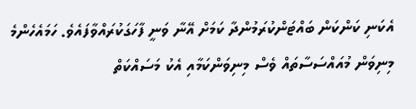އެކަނި ކަންކަން ބައްޓަންކުރަމުންދާ ކަމަށް އޭނާ ވަނީ ފާހަގަކުރައްވާފައެވެ. ހަމައެހެންމެ މިނިވަން މުއައްސަސާތައް ވެސް މިނިވަންކަމާއި އެކު މަސައްކަތް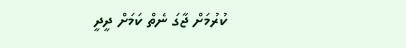ކުރުމަށް ޖާގަ ނެތް ކަމަށް ދީދީ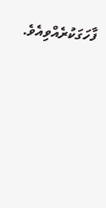ފާހަގަކުރެއްވިއެވެ.